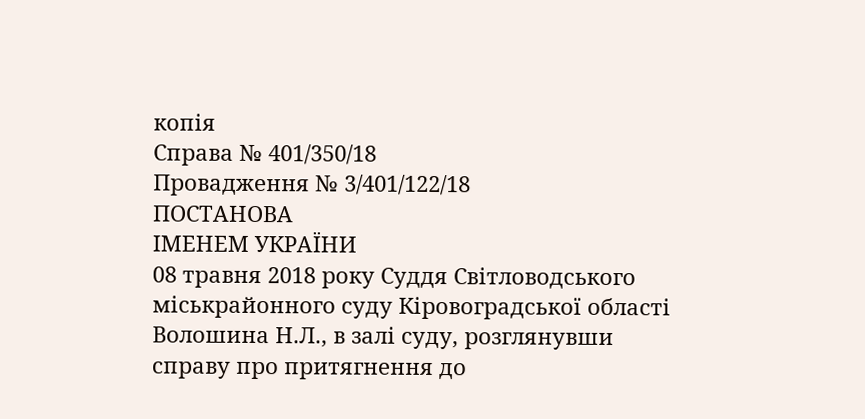копія
Справа № 401/350/18
Провадження № 3/401/122/18
ПОСТАНОВА
ІМЕНЕМ УКРАЇНИ
08 травня 2018 року Суддя Світловодського міськрайонного суду Кіровоградської області Волошина Н.Л., в залі суду, розглянувши справу про притягнення до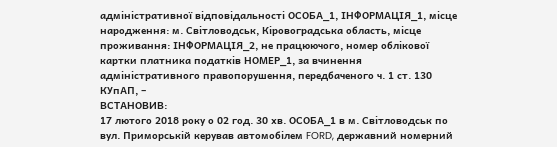адміністративної відповідальності ОСОБА_1, ІНФОРМАЦІЯ_1, місце народження: м. Світловодськ, Кіровоградська область, місце проживання: ІНФОРМАЦІЯ_2, не працюючого, номер облікової картки платника податків НОМЕР_1, за вчинення адміністративного правопорушення, передбаченого ч. 1 ст. 130 КУпАП, –
ВСТАНОВИВ:
17 лютого 2018 року о 02 год. 30 хв. ОСОБА_1 в м. Світловодськ по вул. Приморській керував автомобілем FORD, державний номерний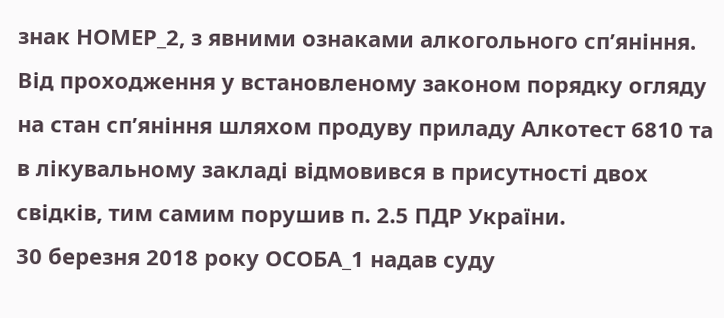знак НОМЕР_2, з явними ознаками алкогольного сп’яніння. Від проходження у встановленому законом порядку огляду на стан сп’яніння шляхом продуву приладу Алкотест 6810 та в лікувальному закладі відмовився в присутності двох свідків, тим самим порушив п. 2.5 ПДР України.
30 березня 2018 року ОСОБА_1 надав суду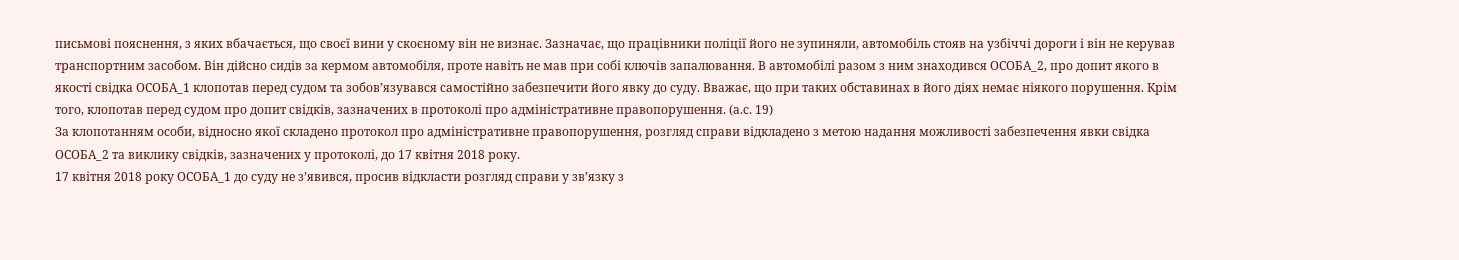письмові пояснення, з яких вбачається, що своєї вини у скоєному він не визнає. Зазначає, що працівники поліції його не зупиняли, автомобіль стояв на узбіччі дороги і він не керував транспортним засобом. Він дійсно сидів за кермом автомобіля, проте навіть не мав при собі ключів запалювання. В автомобілі разом з ним знаходився ОСОБА_2, про допит якого в якості свідка ОСОБА_1 клопотав перед судом та зобов’язувався самостійно забезпечити його явку до суду. Вважає, що при таких обставинах в його діях немає ніякого порушення. Крім того, клопотав перед судом про допит свідків, зазначених в протоколі про адміністративне правопорушення. (а.с. 19)
За клопотанням особи, відносно якої складено протокол про адміністративне правопорушення, розгляд справи відкладено з метою надання можливості забезпечення явки свідка ОСОБА_2 та виклику свідків, зазначених у протоколі, до 17 квітня 2018 року.
17 квітня 2018 року ОСОБА_1 до суду не з’явився, просив відкласти розгляд справи у зв’язку з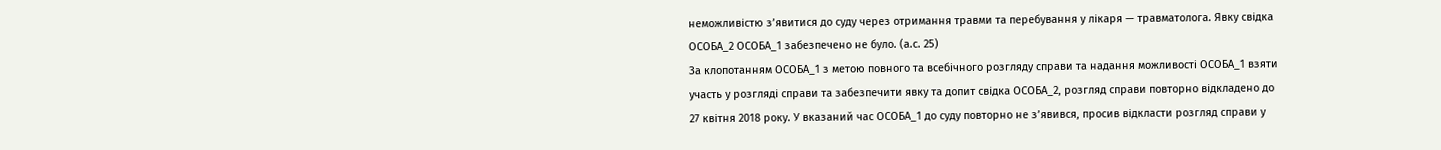неможливістю з’явитися до суду через отримання травми та перебування у лікаря — травматолога. Явку свідка ОСОБА_2 ОСОБА_1 забезпечено не було. (а.с. 25)
За клопотанням ОСОБА_1 з метою повного та всебічного розгляду справи та надання можливості ОСОБА_1 взяти участь у розгляді справи та забезпечити явку та допит свідка ОСОБА_2, розгляд справи повторно відкладено до 27 квітня 2018 року. У вказаний час ОСОБА_1 до суду повторно не з’явився, просив відкласти розгляд справи у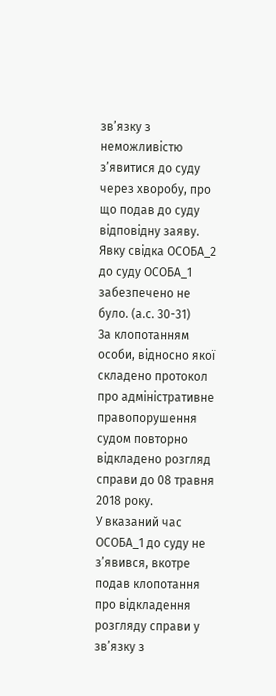зв’язку з неможливістю з’явитися до суду через хворобу, про що подав до суду відповідну заяву. Явку свідка ОСОБА_2 до суду ОСОБА_1 забезпечено не було. (а.с. 30-31)
За клопотанням особи, відносно якої складено протокол про адміністративне правопорушення судом повторно відкладено розгляд справи до 08 травня 2018 року.
У вказаний час ОСОБА_1 до суду не з’явився, вкотре подав клопотання про відкладення розгляду справи у зв’язку з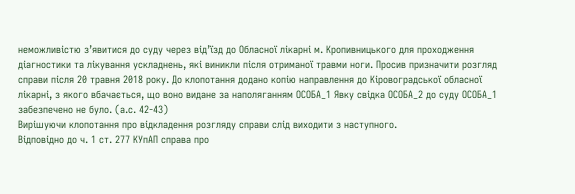неможливістю з’явитися до суду через від’їзд до Обласної лікарні м. Кропивницького для проходження діагностики та лікування ускладнень, які виникли після отриманої травми ноги. Просив призначити розгляд справи після 20 травня 2018 року. До клопотання додано копію направлення до Кіровоградської обласної лікарні, з якого вбачається, що воно видане за наполяганням ОСОБА_1 Явку свідка ОСОБА_2 до суду ОСОБА_1 забезпечено не було. (а.с. 42-43)
Вирішуючи клопотання про відкладення розгляду справи слід виходити з наступного.
Відповідно до ч. 1 ст. 277 КУпАП справа про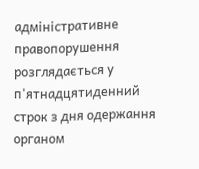адміністративне правопорушення розглядається у п'ятнадцятиденний строк з дня одержання органом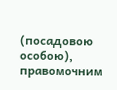(посадовою особою), правомочним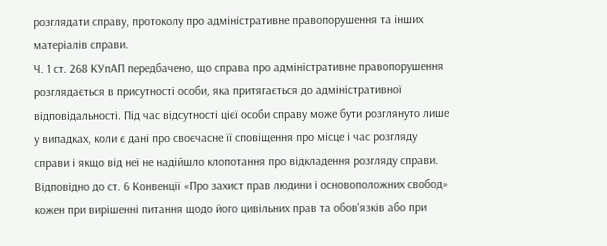розглядати справу, протоколу про адміністративне правопорушення та інших матеріалів справи.
Ч. 1 ст. 268 КУпАП передбачено, що справа про адміністративне правопорушення розглядається в присутності особи, яка притягається до адміністративної відповідальності. Під час відсутності цієї особи справу може бути розглянуто лише у випадках, коли є дані про своєчасне її сповіщення про місце і час розгляду справи і якщо від неї не надійшло клопотання про відкладення розгляду справи.
Відповідно до ст. 6 Конвенції «Про захист прав людини і основоположних свобод» кожен при вирішенні питання щодо його цивільних прав та обов'язків або при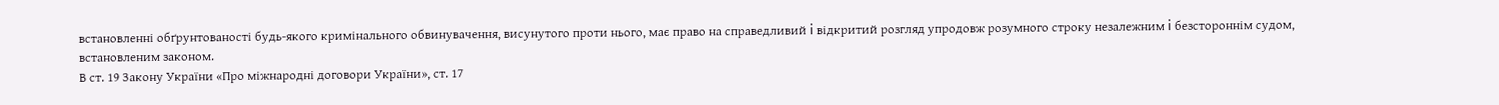встановленні обґрунтованості будь-якого кримінального обвинувачення, висунутого проти нього, має право на справедливий i відкритий розгляд упродовж розумного строку незалежним i безстороннім судом, встановленим законом.
В ст. 19 Закону України «Про міжнародні договори України», ст. 17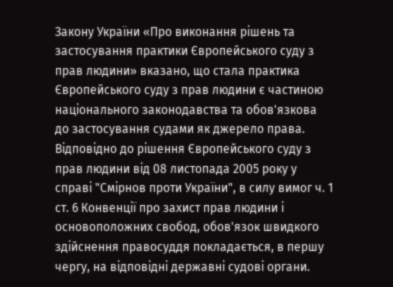Закону України «Про виконання рішень та застосування практики Європейського суду з прав людини» вказано, що стала практика Європейського суду з прав людини є частиною національного законодавства та обов'язкова до застосування судами як джерело права.
Відповідно до рішення Європейського суду з прав людини від 08 листопада 2005 року у справі "Смірнов проти України", в силу вимог ч. 1 ст. 6 Конвенції про захист прав людини і основоположних свобод, обов'язок швидкого здійснення правосуддя покладається, в першу чергу, на відповідні державні судові органи.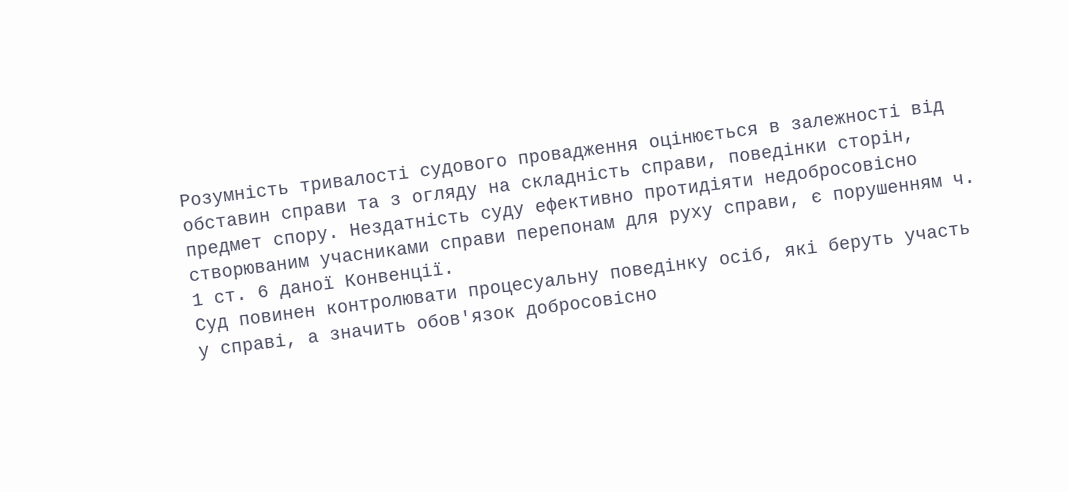Розумність тривалості судового провадження оцінюється в залежності від обставин справи та з огляду на складність справи, поведінки сторін, предмет спору. Нездатність суду ефективно протидіяти недобросовісно створюваним учасниками справи перепонам для руху справи, є порушенням ч. 1 ст. 6 даної Конвенції.
Суд повинен контролювати процесуальну поведінку осіб, які беруть участь у справі, а значить обов'язок добросовісно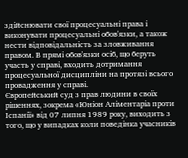здійснювати свої процесуальні права і виконувати процесуальні обов'язки, а також нести відповідальність за зловживання правом. В прямі обов'язки осіб, що беруть участь у справі, входить дотримання процесуальної дисципліни на протязі всього провадження у справі.
Європейський суд з прав людини в своїх рішеннях, зокрема «Юніон Аліментаріа проти Іспанії» від 07 липня 1989 року, виходить з того, що у випадках коли поведінка учасників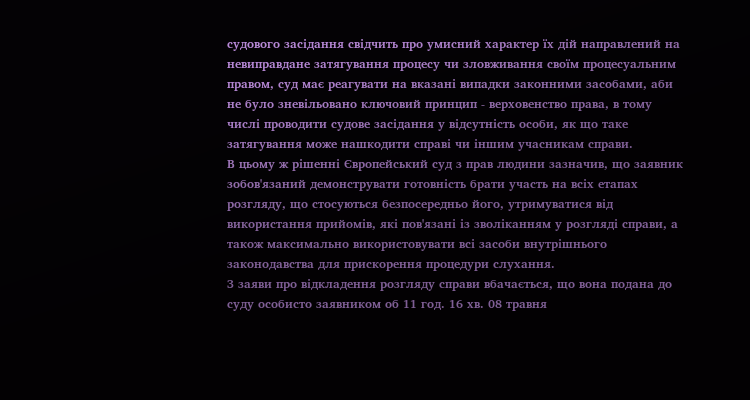судового засідання свідчить про умисний характер їх дій направлений на невиправдане затягування процесу чи зловживання своїм процесуальним правом, суд має реагувати на вказані випадки законними засобами, аби не було зневільовано ключовий принцип - верховенство права, в тому числі проводити судове засідання у відсутність особи, як що таке затягування може нашкодити справі чи іншим учасникам справи.
В цьому ж рішенні Європейський суд з прав людини зазначив, що заявник зобов'язаний демонструвати готовність брати участь на всіх етапах розгляду, що стосуються безпосередньо його, утримуватися від використання прийомів, які пов'язані із зволіканням у розгляді справи, а також максимально використовувати всі засоби внутрішнього законодавства для прискорення процедури слухання.
З заяви про відкладення розгляду справи вбачається, що вона подана до суду особисто заявником об 11 год. 16 хв. 08 травня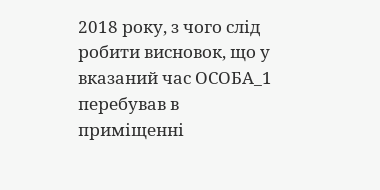2018 року, з чого слід робити висновок, що у вказаний час ОСОБА_1 перебував в приміщенні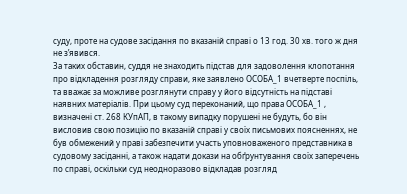суду, проте на судове засідання по вказаній справі о 13 год. 30 хв. того ж дня не з’явився.
За таких обставин, суддя не знаходить підстав для задоволення клопотання про відкладення розгляду справи, яке заявлено ОСОБА_1 вчетверте поспіль, та вважає за можливе розглянути справу у його відсутність на підставі наявних матеріалів. При цьому суд переконаний, що права ОСОБА_1 , визначені ст. 268 КУпАП, в такому випадку порушені не будуть, бо він висловив свою позицію по вказаній справі у своїх письмових поясненнях, не був обмежений у праві забезпечити участь уповноваженого представника в судовому засіданні, а також надати докази на обґрунтування своїх заперечень по справі, оскільки суд неодноразово відкладав розгляд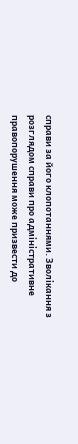справи за його клопотаннями. Зволікання з розглядом справи про адміністративне правопорушення може призвести до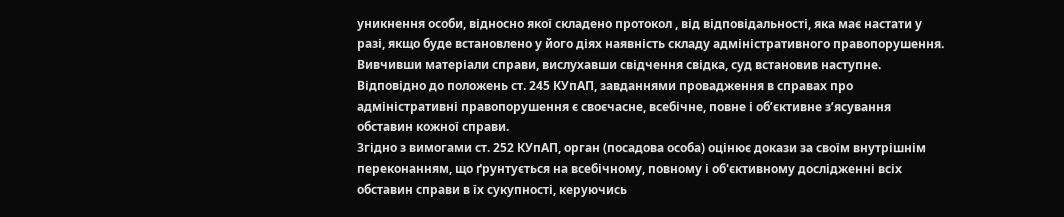уникнення особи, відносно якої складено протокол , від відповідальності, яка має настати у разі, якщо буде встановлено у його діях наявність складу адміністративного правопорушення.
Вивчивши матеріали справи, вислухавши свідчення свідка, суд встановив наступне.
Відповідно до положень ст. 245 КУпАП, завданнями провадження в справах про адміністративні правопорушення є своєчасне, всебічне, повне і об’єктивне з’ясування обставин кожної справи.
Згідно з вимогами ст. 252 КУпАП, орган (посадова особа) оцінює докази за своїм внутрішнім переконанням, що ґрунтується на всебічному, повному і об'єктивному дослідженні всіх обставин справи в їх сукупності, керуючись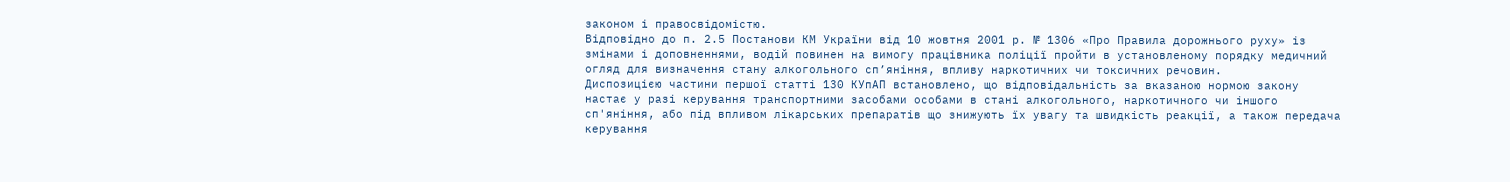законом і правосвідомістю.
Відповідно до п. 2.5 Постанови КМ України від 10 жовтня 2001 р. № 1306 «Про Правила дорожнього руху» із змінами і доповненнями, водій повинен на вимогу працівника поліції пройти в установленому порядку медичний огляд для визначення стану алкогольного сп’яніння, впливу наркотичних чи токсичних речовин.
Диспозицією частини першої статті 130 КУпАП встановлено, що відповідальність за вказаною нормою закону настає у разі керування транспортними засобами особами в стані алкогольного, наркотичного чи іншого сп'яніння, або під впливом лікарських препаратів що знижують їх увагу та швидкість реакції, а також передача керування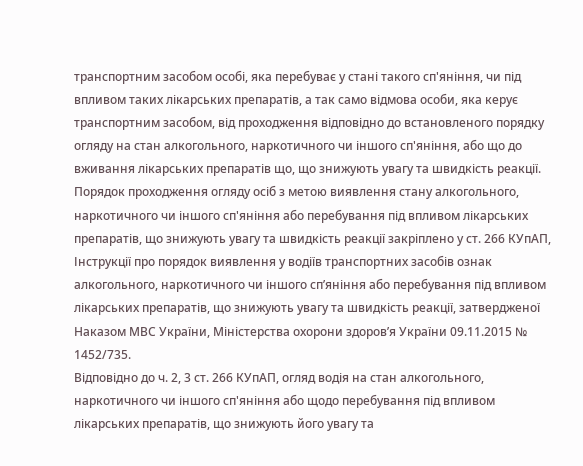транспортним засобом особі, яка перебуває у стані такого сп'яніння, чи під впливом таких лікарських препаратів, а так само відмова особи, яка керує транспортним засобом, від проходження відповідно до встановленого порядку огляду на стан алкогольного, наркотичного чи іншого сп'яніння, або що до вживання лікарських препаратів що, що знижують увагу та швидкість реакції.
Порядок проходження огляду осіб з метою виявлення стану алкогольного, наркотичного чи іншого сп'яніння або перебування під впливом лікарських препаратів, що знижують увагу та швидкість реакції закріплено у ст. 266 КУпАП, Інструкції про порядок виявлення у водіїв транспортних засобів ознак алкогольного, наркотичного чи іншого сп’яніння або перебування під впливом лікарських препаратів, що знижують увагу та швидкість реакції, затвердженої Наказом МВС України, Міністерства охорони здоров’я України 09.11.2015 № 1452/735.
Відповідно до ч. 2, 3 ст. 266 КУпАП, огляд водія на стан алкогольного, наркотичного чи іншого сп'яніння або щодо перебування під впливом лікарських препаратів, що знижують його увагу та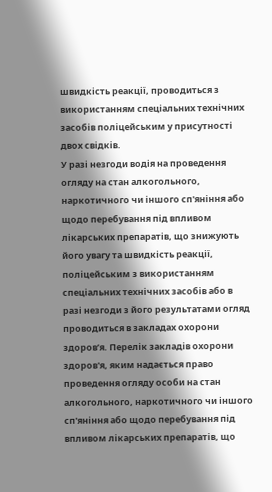швидкість реакції, проводиться з використанням спеціальних технічних засобів поліцейським у присутності двох свідків.
У разі незгоди водія на проведення огляду на стан алкогольного, наркотичного чи іншого сп'яніння або щодо перебування під впливом лікарських препаратів, що знижують його увагу та швидкість реакції, поліцейським з використанням спеціальних технічних засобів або в разі незгоди з його результатами огляд проводиться в закладах охорони здоров’я. Перелік закладів охорони здоров'я, яким надається право проведення огляду особи на стан алкогольного, наркотичного чи іншого сп'яніння або щодо перебування під впливом лікарських препаратів, що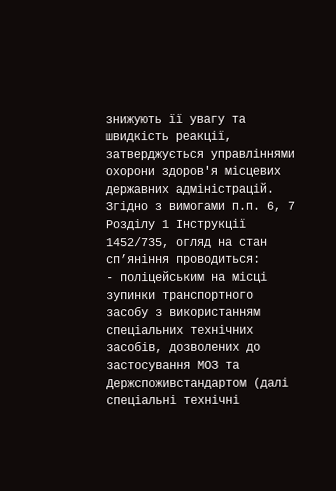знижують її увагу та швидкість реакції, затверджується управліннями охорони здоров'я місцевих державних адміністрацій.
Згідно з вимогами п.п. 6, 7 Розділу 1 Інструкції 1452/735, огляд на стан сп’яніння проводиться:
- поліцейським на місці зупинки транспортного засобу з використанням спеціальних технічних засобів, дозволених до застосування МОЗ та Держспоживстандартом (далі спеціальні технічні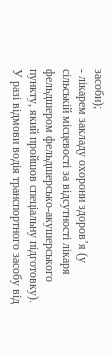засоби);
- лікарем закладу охорони здоров’я (у сільській місцевості за відсутності лікаря фельдшером фельдшерсько-акушерського пункту, який пройшов спеціальну підготовку).
У разі відмови водія транспортного засобу від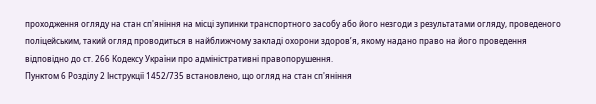проходження огляду на стан сп'яніння на місці зупинки транспортного засобу або його незгоди з результатами огляду, проведеного поліцейським, такий огляд проводиться в найближчому закладі охорони здоров’я, якому надано право на його проведення відповідно до ст. 266 Кодексу України про адміністративні правопорушення.
Пунктом 6 Розділу 2 Інструкції 1452/735 встановлено, що огляд на стан сп'яніння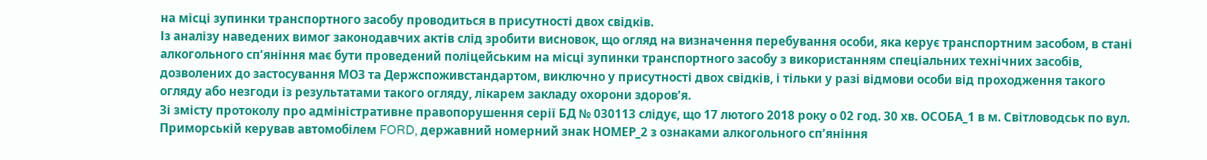на місці зупинки транспортного засобу проводиться в присутності двох свідків.
Із аналізу наведених вимог законодавчих актів слід зробити висновок, що огляд на визначення перебування особи, яка керує транспортним засобом, в стані алкогольного сп’яніння має бути проведений поліцейським на місці зупинки транспортного засобу з використанням спеціальних технічних засобів, дозволених до застосування МОЗ та Держспоживстандартом, виключно у присутності двох свідків, і тільки у разі відмови особи від проходження такого огляду або незгоди із результатами такого огляду, лікарем закладу охорони здоров’я.
Зі змісту протоколу про адміністративне правопорушення серії БД № 030113 слідує, що 17 лютого 2018 року о 02 год. 30 хв. ОСОБА_1 в м. Світловодськ по вул. Приморській керував автомобілем FORD, державний номерний знак НОМЕР_2 з ознаками алкогольного сп’яніння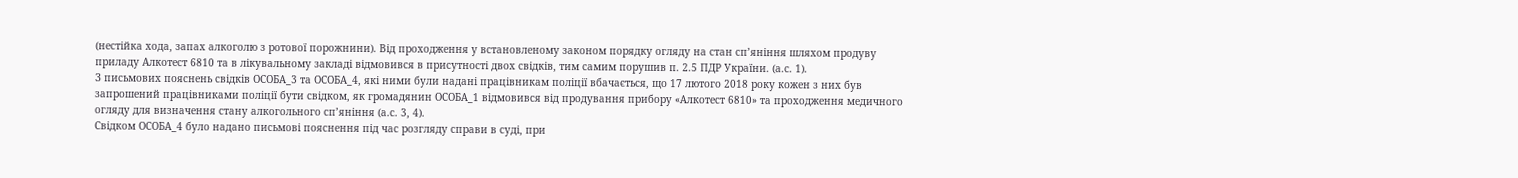(нестійка хода, запах алкоголю з ротової порожнини). Від проходження у встановленому законом порядку огляду на стан сп’яніння шляхом продуву приладу Алкотест 6810 та в лікувальному закладі відмовився в присутності двох свідків, тим самим порушив п. 2.5 ПДР України. (а.с. 1).
З письмових пояснень свідків ОСОБА_3 та ОСОБА_4, які ними були надані працівникам поліції вбачається, що 17 лютого 2018 року кожен з них був запрошений працівниками поліції бути свідком, як громадянин ОСОБА_1 відмовився від продування прибору «Алкотест 6810» та проходження медичного огляду для визначення стану алкогольного сп’яніння (а.с. 3, 4).
Свідком ОСОБА_4 було надано письмові пояснення під час розгляду справи в суді, при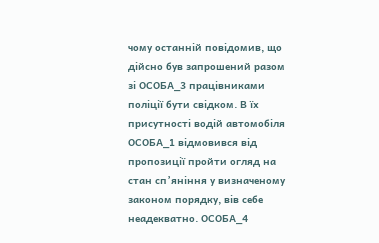чому останній повідомив, що дійсно був запрошений разом зі ОСОБА_3 працівниками поліції бути свідком. В їх присутності водій автомобіля ОСОБА_1 відмовився від пропозиції пройти огляд на стан сп’яніння у визначеному законом порядку, вів себе неадекватно. ОСОБА_4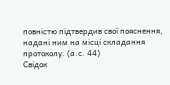повністю підтвердив свої пояснення, надані ним на місці складання протоколу. (а.с. 44)
Свідок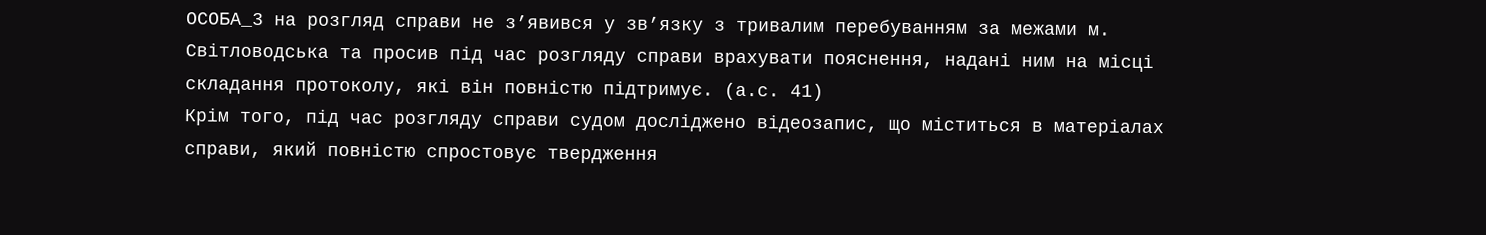ОСОБА_3 на розгляд справи не з’явився у зв’язку з тривалим перебуванням за межами м. Світловодська та просив під час розгляду справи врахувати пояснення, надані ним на місці складання протоколу, які він повністю підтримує. (а.с. 41)
Крім того, під час розгляду справи судом досліджено відеозапис, що міститься в матеріалах справи, який повністю спростовує твердження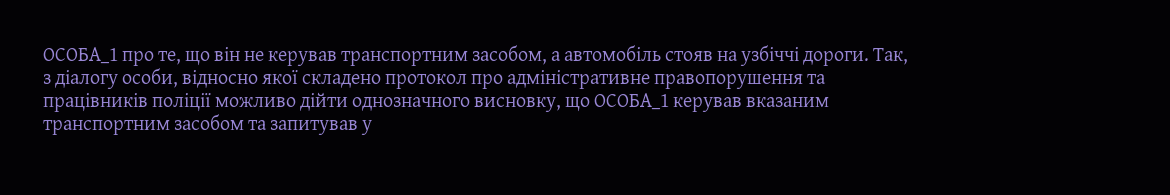ОСОБА_1 про те, що він не керував транспортним засобом, а автомобіль стояв на узбіччі дороги. Так, з діалогу особи, відносно якої складено протокол про адміністративне правопорушення та працівників поліції можливо дійти однозначного висновку, що ОСОБА_1 керував вказаним транспортним засобом та запитував у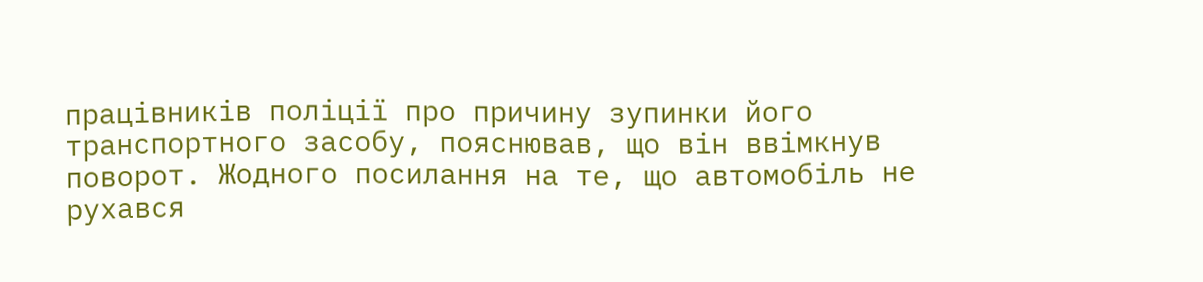працівників поліції про причину зупинки його транспортного засобу, пояснював, що він ввімкнув поворот. Жодного посилання на те, що автомобіль не рухався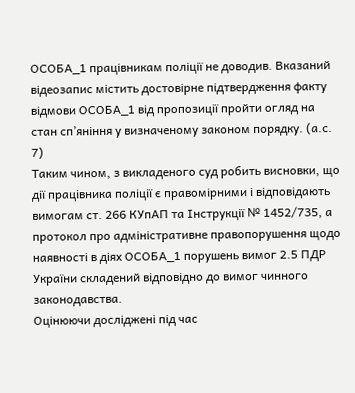ОСОБА_1 працівникам поліції не доводив. Вказаний відеозапис містить достовірне підтвердження факту відмови ОСОБА_1 від пропозиції пройти огляд на стан сп’яніння у визначеному законом порядку. (а.с. 7)
Таким чином, з викладеного суд робить висновки, що дії працівника поліції є правомірними і відповідають вимогам ст. 266 КУпАП та Інструкції № 1452/735, а протокол про адміністративне правопорушення щодо наявності в діях ОСОБА_1 порушень вимог 2.5 ПДР України складений відповідно до вимог чинного законодавства.
Оцінюючи досліджені під час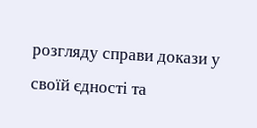розгляду справи докази у своїй єдності та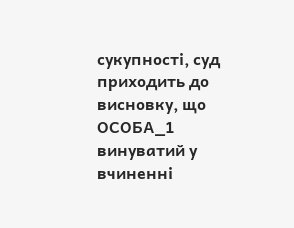сукупності, суд приходить до висновку, що ОСОБА_1 винуватий у вчиненні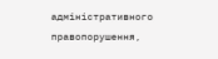адміністративного правопорушення,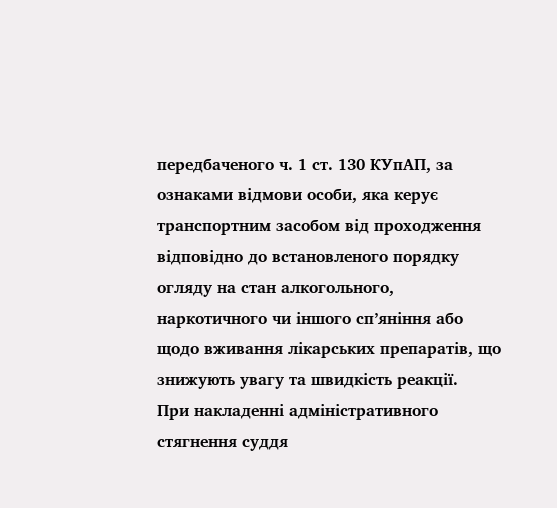передбаченого ч. 1 ст. 130 КУпАП, за ознаками відмови особи, яка керує транспортним засобом від проходження відповідно до встановленого порядку огляду на стан алкогольного, наркотичного чи іншого сп’яніння або щодо вживання лікарських препаратів, що знижують увагу та швидкість реакції.
При накладенні адміністративного стягнення суддя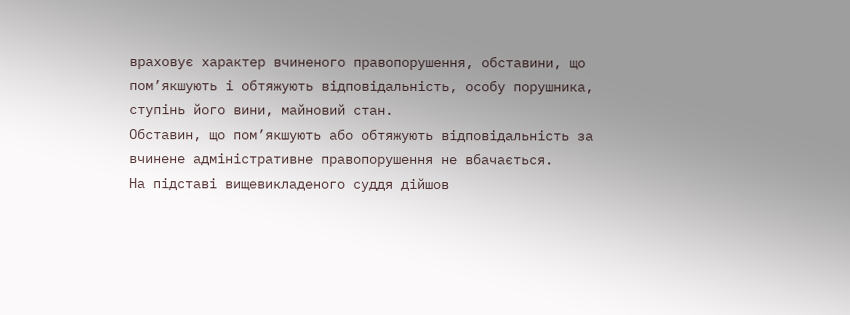враховує характер вчиненого правопорушення, обставини, що пом’якшують і обтяжують відповідальність, особу порушника, ступінь його вини, майновий стан.
Обставин, що пом’якшують або обтяжують відповідальність за вчинене адміністративне правопорушення не вбачається.
На підставі вищевикладеного суддя дійшов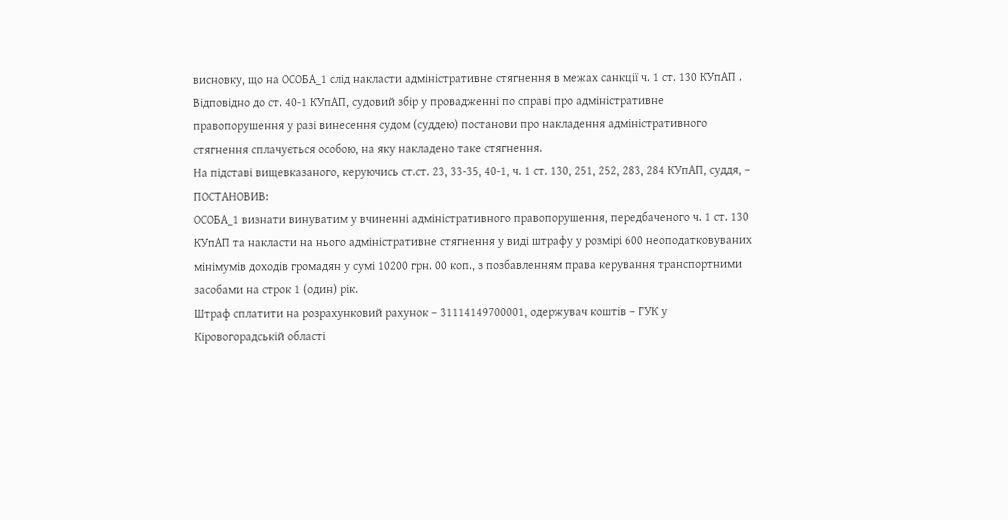висновку, що на ОСОБА_1 слід накласти адміністративне стягнення в межах санкції ч. 1 ст. 130 КУпАП .
Відповідно до ст. 40-1 КУпАП, судовий збір у провадженні по справі про адміністративне правопорушення у разі винесення судом (суддею) постанови про накладення адміністративного стягнення сплачується особою, на яку накладено таке стягнення.
На підставі вищевказаного, керуючись ст.ст. 23, 33-35, 40-1, ч. 1 ст. 130, 251, 252, 283, 284 КУпАП, суддя, –
ПОСТАНОВИВ:
ОСОБА_1 визнати винуватим у вчиненні адміністративного правопорушення, передбаченого ч. 1 ст. 130 КУпАП та накласти на нього адміністративне стягнення у виді штрафу у розмірі 600 неоподатковуваних мінімумів доходів громадян у сумі 10200 грн. 00 коп., з позбавленням права керування транспортними засобами на строк 1 (один) рік.
Штраф сплатити на розрахунковий рахунок – 31114149700001, одержувач коштів – ГУК у Кіровогорадській області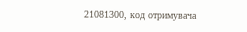21081300, код отримувача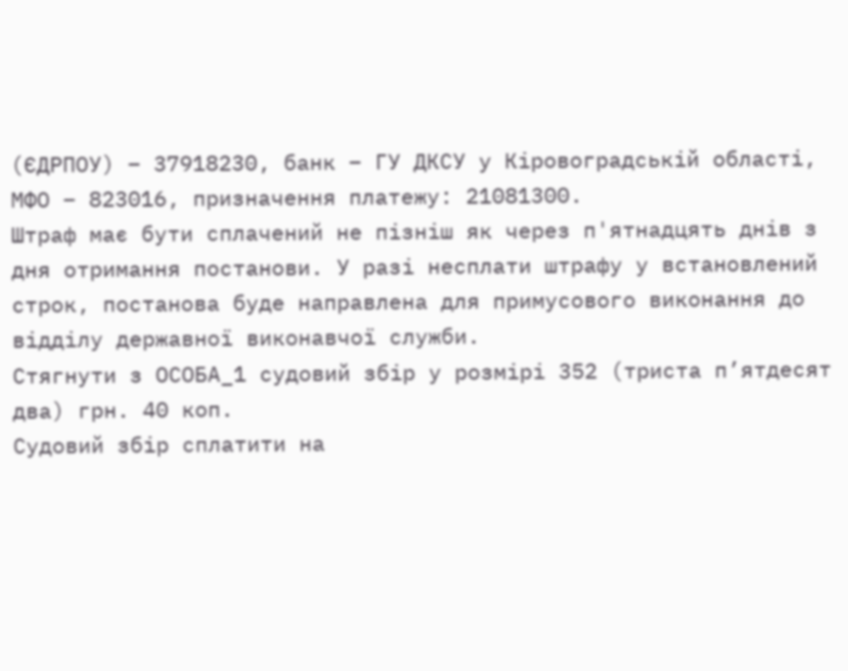(ЄДРПОУ) – 37918230, банк – ГУ ДКСУ у Кіровоградській області, МФО – 823016, призначення платежу: 21081300.
Штраф має бути сплачений не пізніш як через п'ятнадцять днів з дня отримання постанови. У разі несплати штрафу у встановлений строк, постанова буде направлена для примусового виконання до відділу державної виконавчої служби.
Стягнути з ОСОБА_1 судовий збір у розмірі 352 (триста п’ятдесят два) грн. 40 коп.
Судовий збір сплатити на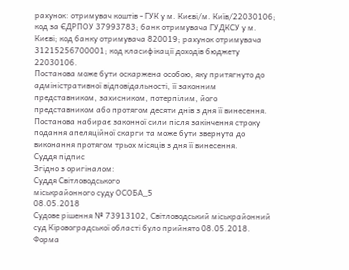рахунок: отримувач коштів - ГУК у м. Києві/м. Київ/22030106; код за ЄДРПОУ 37993783; банк отримувача ГУДКСУ у м. Києві; код банку отримувача 820019; рахунок отримувача 31215256700001; код класифікації доходів бюджету 22030106.
Постанова може бути оскаржена особою, яку притягнуто до адміністративної відповідальності, її законним представником, захисником, потерпілим, його представником або протягом десяти днів з дня її винесення.
Постанова набирає законної сили після закінчення строку подання апеляційної скарги та може бути звернута до виконання протягом трьох місяців з дня її винесення.
Суддя підпис
Згідно з оригіналом:
Суддя Світловодського
міськрайонного суду ОСОБА_5
08.05.2018
Судове рішення № 73913102, Світловодський міськрайонний суд Кіровоградської області було прийнято 08.05.2018. Форма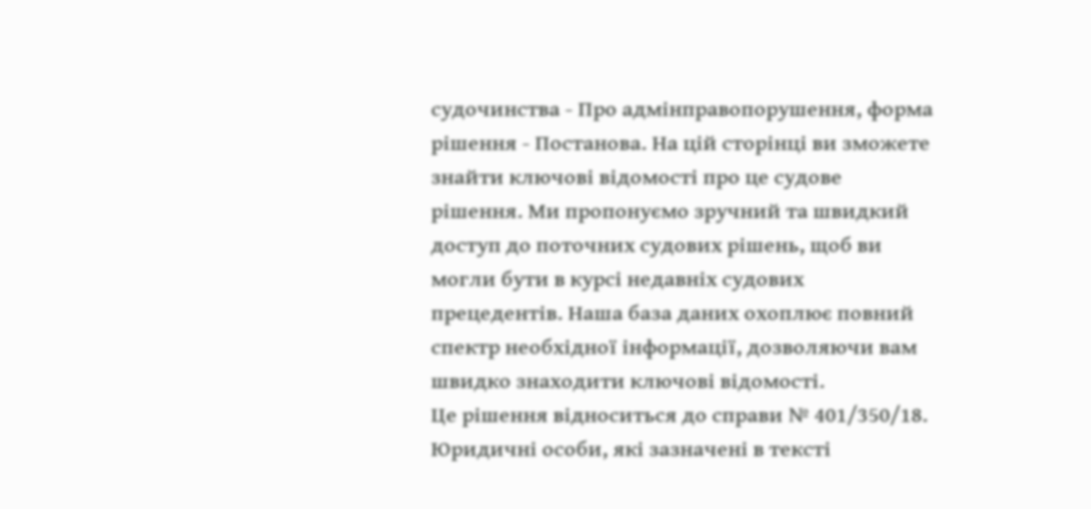судочинства - Про адмінправопорушення, форма рішення - Постанова. На цій сторінці ви зможете знайти ключові відомості про це судове рішення. Ми пропонуємо зручний та швидкий доступ до поточних судових рішень, щоб ви могли бути в курсі недавніх судових прецедентів. Наша база даних охоплює повний спектр необхідної інформації, дозволяючи вам швидко знаходити ключові відомості.
Це рішення відноситься до справи № 401/350/18. Юридичні особи, які зазначені в тексті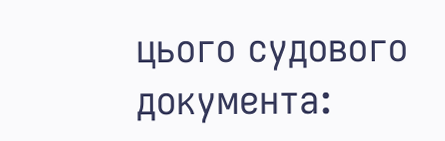цього судового документа: